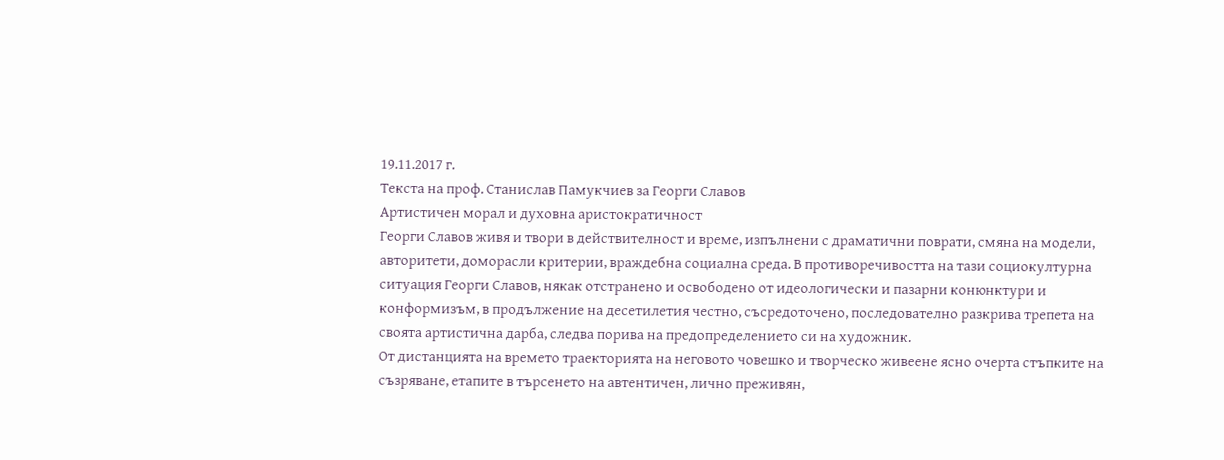19.11.2017 г.
Текста на проф. Станислав Памукчиев за Георги Славов
Артистичен морал и духовна аристократичност
Георги Славов живя и твори в действителност и време, изпълнени с драматични поврати, смяна на модели, авторитети, доморасли критерии, враждебна социална среда. В противоречивостта на тази социокултурна ситуация Георги Славов, някак отстранено и освободено от идеологически и пазарни конюнктури и конформизъм, в продължение на десетилетия честно, съсредоточено, последователно разкрива трепета на своята артистична дарба, следва порива на предопределението си на художник.
От дистанцията на времето траекторията на неговото човешко и творческо живеене ясно очерта стъпките на съзряване, етапите в търсенето на автентичен, лично преживян,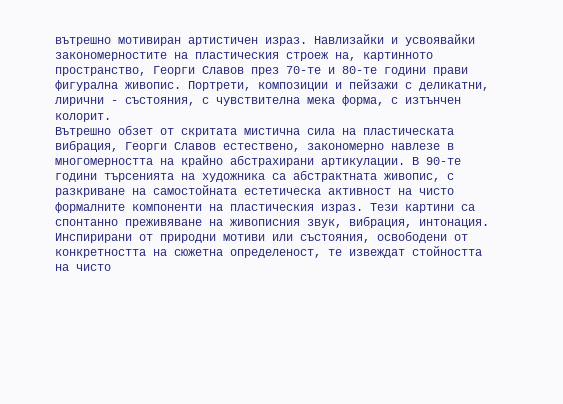вътрешно мотивиран артистичен израз. Навлизайки и усвоявайки закономерностите на пластическия строеж на, картинното пространство, Георги Славов през 70-те и 80-те години прави фигурална живопис. Портрети, композиции и пейзажи с деликатни, лирични - състояния, с чувствителна мека форма, с изтънчен колорит.
Вътрешно обзет от скритата мистична сила на пластическата вибрация, Георги Славов естествено, закономерно навлезе в многомерността на крайно абстрахирани артикулации. В 90-те години търсенията на художника са абстрактната живопис, с разкриване на самостойната естетическа активност на чисто формалните компоненти на пластическия израз. Тези картини са спонтанно преживяване на живописния звук, вибрация, интонация. Инспирирани от природни мотиви или състояния, освободени от конкретността на сюжетна определеност, те извеждат стойността на чисто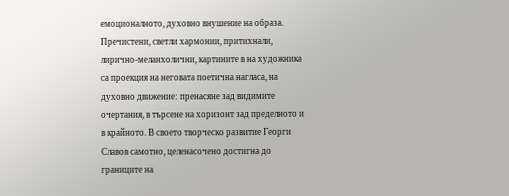емоционалното, духовно внушение на образа.
Пречистени, светли хармонии, притихнали, лирично-меланхолични, картините в на художника са проекция на неговата поетична нагласа, на духовно движение: пренасяне зад видимите очертания, в търсене на хоризонт зад пределното и в крайното. В своето творческо развитие Георги Славов самотно, целенасочено достигна до границите на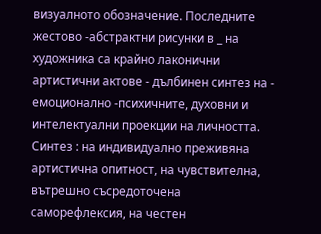визуалното обозначение. Последните жестово -абстрактни рисунки в _ на художника са крайно лаконични артистични актове - дълбинен синтез на - емоционално -психичните, духовни и интелектуални проекции на личността. Синтез : на индивидуално преживяна артистична опитност, на чувствителна, вътрешно съсредоточена саморефлексия, на честен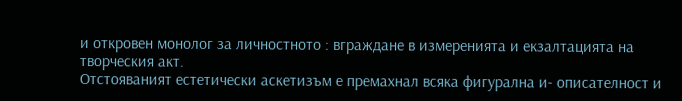и откровен монолог за личностното : вграждане в измеренията и екзалтацията на творческия акт.
Отстояваният естетически аскетизъм е премахнал всяка фигурална и- описателност и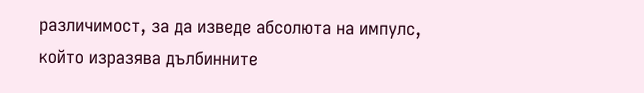различимост, за да изведе абсолюта на импулс, който изразява дълбинните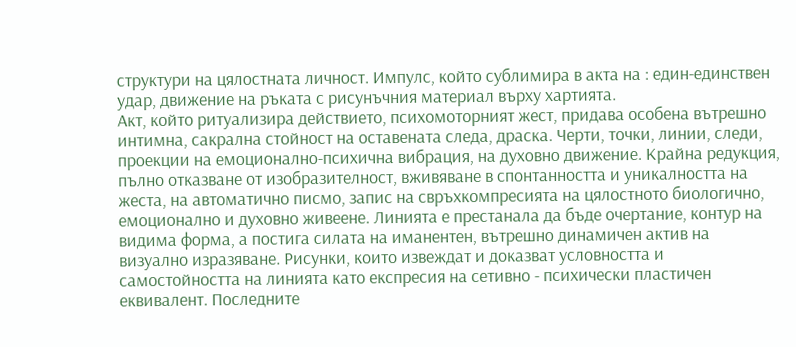структури на цялостната личност. Импулс, който сублимира в акта на : един-единствен удар, движение на ръката с рисунъчния материал върху хартията.
Акт, който ритуализира действието, психомоторният жест, придава особена вътрешно интимна, сакрална стойност на оставената следа, драска. Черти, точки, линии, следи, проекции на емоционално-психична вибрация, на духовно движение. Крайна редукция, пълно отказване от изобразителност, вживяване в спонтанността и уникалността на жеста, на автоматично писмо, запис на свръхкомпресията на цялостното биологично, емоционално и духовно живеене. Линията е престанала да бъде очертание, контур на видима форма, а постига силата на иманентен, вътрешно динамичен актив на визуално изразяване. Рисунки, които извеждат и доказват условността и самостойността на линията като експресия на сетивно - психически пластичен еквивалент. Последните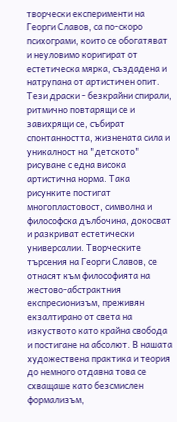творчески експерименти на Георги Славов, са по-скоро психограми, които се обогатяват и неуловимо коригират от естетическа мярка, създадена и натрупана от артистичен опит. Тези драски - безкрайни спирали, ритмично повтарящи се и завихрящи се, събират спонтанността, жизнената сила и уникалност на "детското" рисуване с една висока артистична норма. Така рисунките постигат многопластовост, символна и философска дълбочина, докосват и разкриват естетически универсалии. Творческите търсения на Георги Славов, се отнасят към философията на жестово-абстрактния експресионизъм, преживян екзалтирано от света на изкуството като крайна свобода и постигане на абсолют. В нашата художествена практика и теория до немного отдавна това се схващаше като безсмислен формализъм,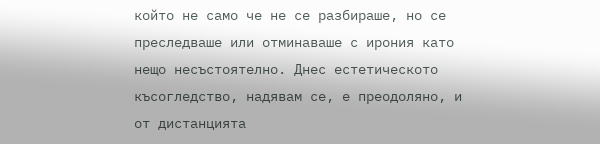който не само че не се разбираше, но се преследваше или отминаваше с ирония като нещо несъстоятелно. Днес естетическото късогледство, надявам се, е преодоляно, и от дистанцията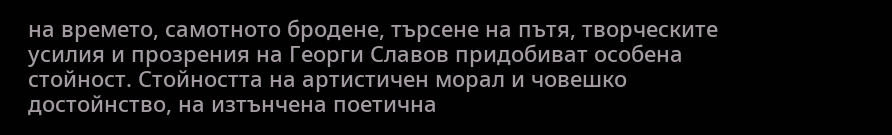на времето, самотното бродене, търсене на пътя, творческите усилия и прозрения на Георги Славов придобиват особена стойност. Стойността на артистичен морал и човешко достойнство, на изтънчена поетична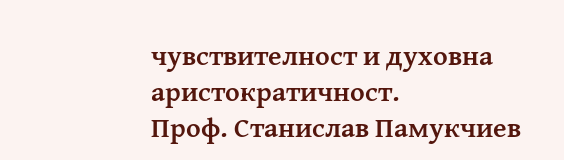чувствителност и духовна аристократичност.
Проф. Станислав Памукчиев